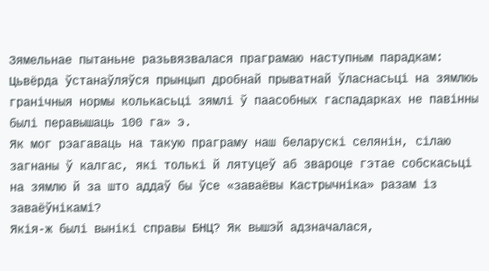Зямельнае пытаньне разьвязвалася праграмаю наступным парадкам:
Цьвёрда ўстанаўляўся прынцып дробнай прыватнай ўласнасьці на зямлюь гранічныя нормы колькасьці зямлі ў паасобных гаспадарках не павінны былі перавышаць 100 га» э.
Як мог рэагаваць на такую праграму наш беларускі селянін, сілаю загнаны ў калгас, які толькі й лятуцеў аб звароце гэтае собскасьці на зямлю й за што аддаў бы ўсе «заваёвы Кастрычніка» разам із заваёўнікамі?
Якія-ж былі вынікі справы БНЦ? Як вышэй адзначалася,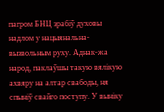пагром БНЦ зрабіў духовы надлом у нацыянальна-вызвольным руху. Аднак-жа народ, паклаўшы такую вялікую ахвяру на алтар свабоды, ня спыніў свайго поступу. У выніку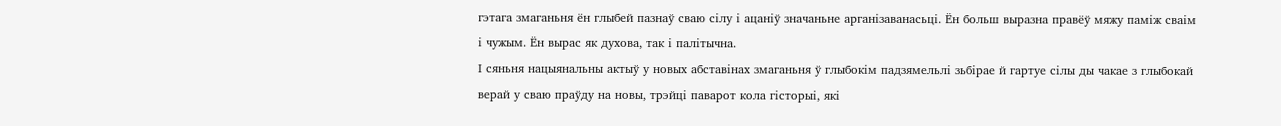гэтага змаганьня ён глыбей пазнаў сваю сілу і ацаніў значаньне арганізаванасьці. Ён больш выразна правёў мяжу паміж сваім і чужым. Ён вырас як духова, так і палітычна.
І сяньня нацыянальны актыў у новых абставінах змаганьня ў глыбокім падзямельлі зьбірае й гартуе сілы ды чакае з глыбокай верай у сваю праўду на новы, трэйці паварот кола гісторыі, які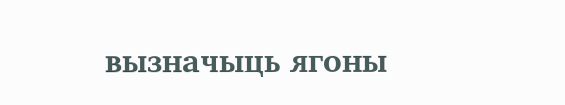вызначыць ягоны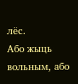лёс.
Або жыць вольным, або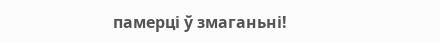памерці ў змаганьні!